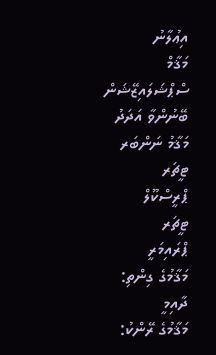އިޢުލާނު
މަޤާމް
ސްޕްޝަލައިޒޭޝަން
ބޭނުންވާ އަދަދު
މަޤާމު ނަންބަރ
ޓީޗަރ
ޕްރީސްކޫލް
ޓީޗަރ
ޕްރައިމަރީ
މަޤާމުގެ ގިންތި:
ދާއިމީ
މަޤާމުގެ ރޭންކު: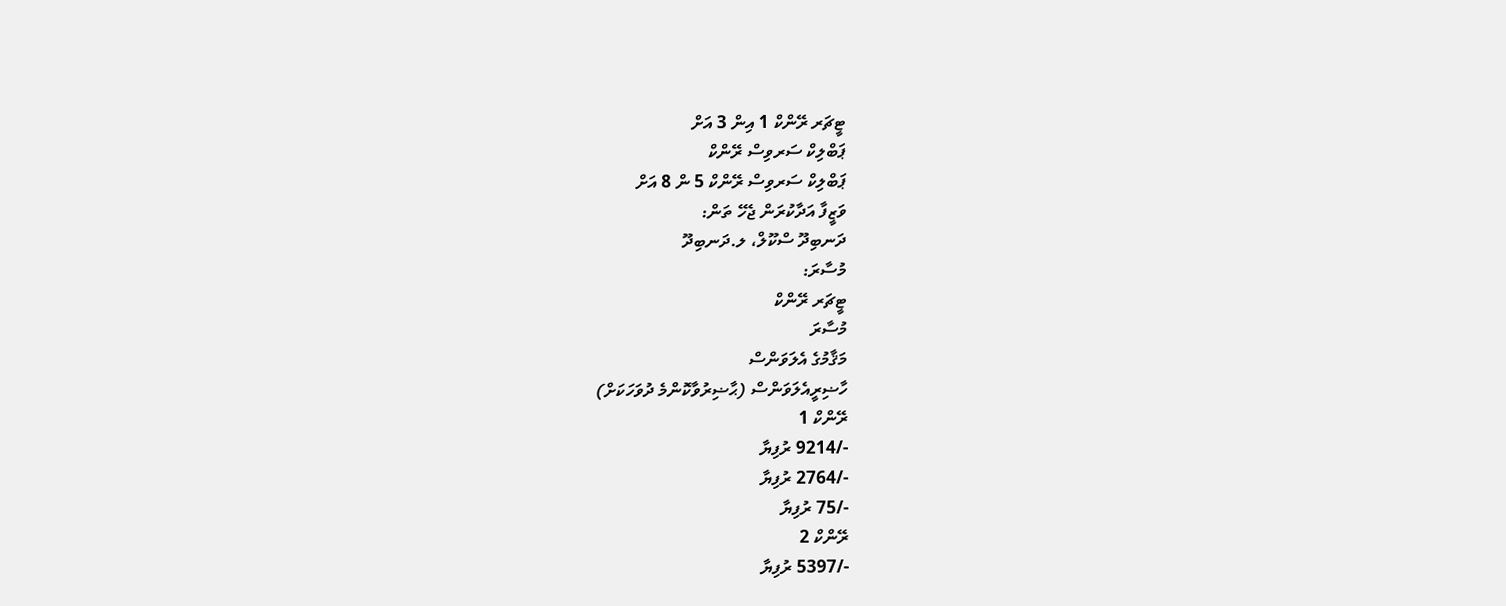ޓީޗަރ ރޭންކް 1 އިން 3 އަށް
ޕަބްލިކް ސަރވިސް ރޭންކް
ޕަބްލިކް ސަރވިސް ރޭންކް 5 ން 8 އަށް
ވަޒީފާ އަދާކުރަން ޖެހޭ ތަން:
ދަނބިދޫ ސްކޫލް، ލ.ދަނބިދޫ
މުސާރަ:
ޓީޗަރ ރޭންކް
މުސާރަ
މަޤާމުގެ އެލަވަންސް
ހާޟިރީއެލަވަންސް (ޙާޟިރުވާކޮންމެ ދުވަހަކަށް)
ރޭންކް 1
-/9214 ރުފިޔާ
-/2764 ރުފިޔާ
-/75 ރުފިޔާ
ރޭންކް 2
-/5397 ރުފިޔާ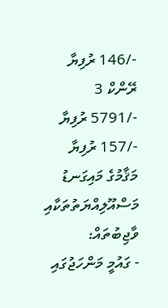-/146 ރުފިޔާ
ރޭންކް 3
-/5791 ރުފިޔާ
-/157 ރުފިޔާ
މަޤާމުގެ މައިގަނޑު މަސްއޫލިއްޔަތުތަކާއި ވާޖިބުތައް:
- ގައުމީ މަންހަޖުގައި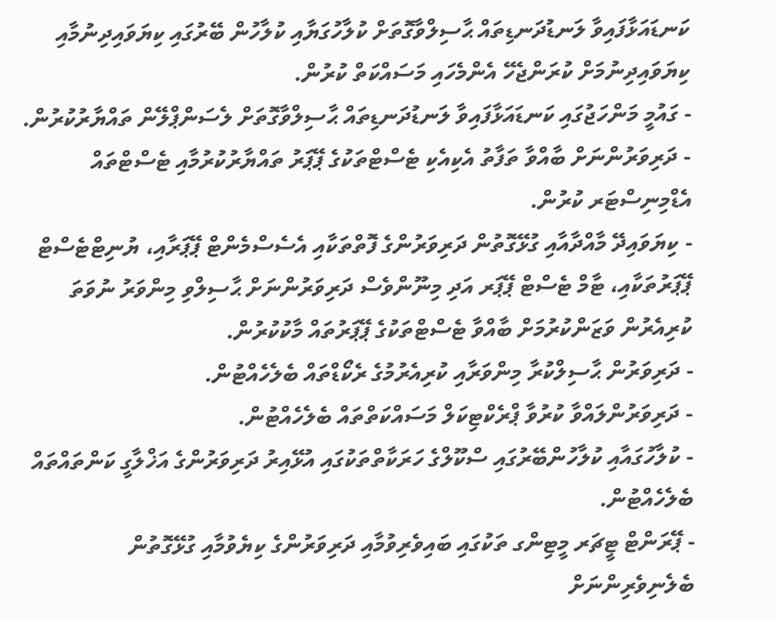ކަނޑައަޅާފައިވާ ލަނޑުދަނޑިތައް ޙާސިލްވާގޮތަށް ކުލާހުގަޔާއި ކުލާހުން ބޭރުގައި ކިޔަވައިދިނުމާއި ކިޔަވައިދިނުމަށް ކުރަންޖެހޭ އެންމެހައި މަސައްކަތް ކުރުން.
- ގައުމީ މަންހަޖުގައި ކަނޑައަޅާފައިވާ ލަނޑުދަނޑިތައް ޙާސިލްވާގޮތަށް ލެސަންޕްލޭން ތައްޔާރުކުރުން.
- ދަރިވަރުންނަށް ބާއްވާ ތަފާތު އެކިއެކި ޓެސްޓްތަކުގެ ޕޭޕަރު ތައްޔާރުކުރުމާއި ޓެސްޓްތައް އެޑްމިނިސްޓަރ ކުރުން.
- ކިޔަވައިދޭ މާއްދާއާއި ގުޅޭގޮތުން ދަރިވަރުންގެ ފޮތްތަކާއި އެސެސްމެންޓް ޕޭޕަރާއި، ޔުނިޓްޓެސްޓް ޕޭޕަރުތަކާއި، ޓާމް ޓެސްޓް ޕޭޕަރ އަދި މިނޫންވެސް ދަރިވަރުންނަށް ޙާސިލްވި މިންވަރު ނުވަތަ ކުރިއެރުން ވަޒަންކުރުމަށް ބާއްވާ ޓެސްޓްތަކުގެ ޕޭޕަރުތައް މާކުކުރުން.
- ދަރިވަރުން ޙާސިލްކުރާ މިންވަރާއި ކުރިއެރުމުގެ ރެކޯޑްތައް ބެލެހެއްޓުން.
- ދަރިވަރުންލައްވާ ކުރުވާ ޕްރެކްޓިކަލް މަސައްކަތްތައް ބެލެހެއްޓުން.
- ކުލާހުގައާއި ކުލާހުންބޭރުގައި ސްކޫލްގެ ހަރަކާތްތަކުގައި އުޅޭއިރު ދަރިވަރުންގެ އަޚްލާގީ ކަންތައްތައް ބެލެހެއްޓުން.
- ޕޭރަންޓް ޓީޗަރ މީޓިންގ ތަކުގައި ބައިވެރިވުމާއި ދަރިވަރުންގެ ކިޔެވުމާއި ގުޅޭގޮތުން ބެލެނިވެރިންނަށް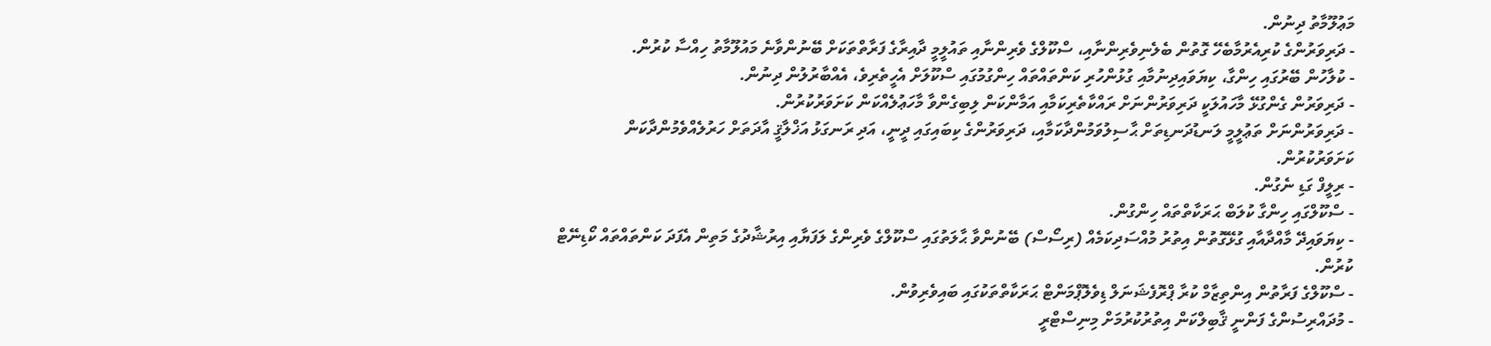މަޢުލޫމާތު ދިނުން.
- ދަރިވަރުންގެ ކުރިއެރުމާބެހޭ ގޮތުން ބެލެނިވެރިންނާއި، ސްކޫލްގެ ވެރިންނާއި ތައުލީމީ ދާއިރާގެ ފަރާތްތަކަށް ބޭނުންވާނެ މައުލޫމާތު ހިއްސާ ކުރުން.
- ކުލާހުން ބޭރުގައި ހިންގާ، ކިޔަވައިދިނުމާއި ގުޅުންހުރި ކަންތައްތައް ހިންގުމުގައި ސްކޫލަށް އެހީތެރިވެ، އެއްބާރުލުން ދިނުން.
- ދަރިވަރުން ގެންގުޅޭ މާހައުލަކީ ދަރިވަރުންނަށް ރައްކާތެރިކަމާއި އަމާންކަން ލިބިގެންވާ މާހަޢުލެއްކަން ކަށަވަރުކުރުން.
- ދަރިވަރުންނަށް ތަޢުލީމީ ލަނޑުދަނޑިތަށް ޙާސިލުވަމުންދާކަމާއި، ދަރިވަރުންގެ ކިބައިގައި ދީނީ، އަދި ރަނގަޅު އަޚްލާޤީ އާދަތަށް ހަރުލެއްވެމުންދާކަން ކަށަވަރުކުރުން.
- ރިލީފް ގަޑި ނެގުން.
- ސްކޫލްގައި ހިންގާ ކުލަބް ޙަރަކާތްތައް ހިންގުން.
- ކިޔަވައިދޭ މާއްދާއާއި ގުޅޭގޮތުން އިތުރު މުއްސަދިކަމެއް (ރިސޯސް) ބޭނުންވާ ޙާލަތުގައި ސްކޫލްގެ ވެރިންގެ ލަފަޔާއި އިރުޝާދުގެ މަތިން އެފަދަ ކަންތައްތައް ކޯޑިނޭޓް ކުރުން.
- ސްކޫލްގެ ފަރާތުން އިންތިޒާމް ކުރާ ޕްރޮފެޝަނަލް ޑިވެލޮޕްމަންޓް ޙަރަކާތްތަކުގައި ބައިވެރިވުން.
- މުދައްރިސުންގެ ފަންނީ ޤާބިލްކަން އިތުރުކުރުމަށް މިނިސްޓްރީ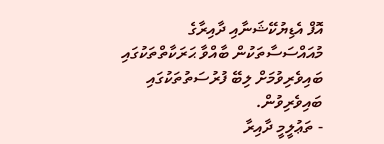އޮފް އެޑިޔުކޭޝަނާއި ދާއިރާގެ މުއައްސަސާތަކުން ބާއްވާ ޙަރަކާތްތަކުގައި ބައިވެރިވުމަށް ލިބޭ ފުރުސަތުތަކުގައި ބައިވެރިވުން.
- ތަޢުލީމީ ދާއިރާ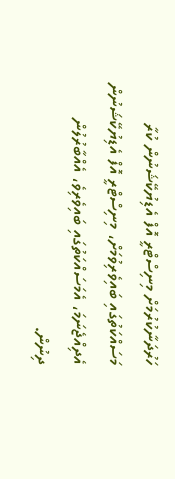ހަރުދަނާކުރުމަށް މިނިސްޓްރީ އޮފް އެޑިޔުކޭޝަނުން ކުރާ މަސައްކަތުގައި ބައިވެރިވުމަށް، މިނިސްޓްރީ އޮފް އެޑިޔުކޭޝަނުން އެދިއްޖެނަމަ، އެމަސައްކަތުގައި ބައިވެރިވެ، އެއްބާރުލުން ދިނުން.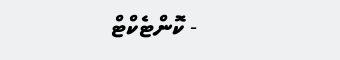- ކޮންޓެކްޓް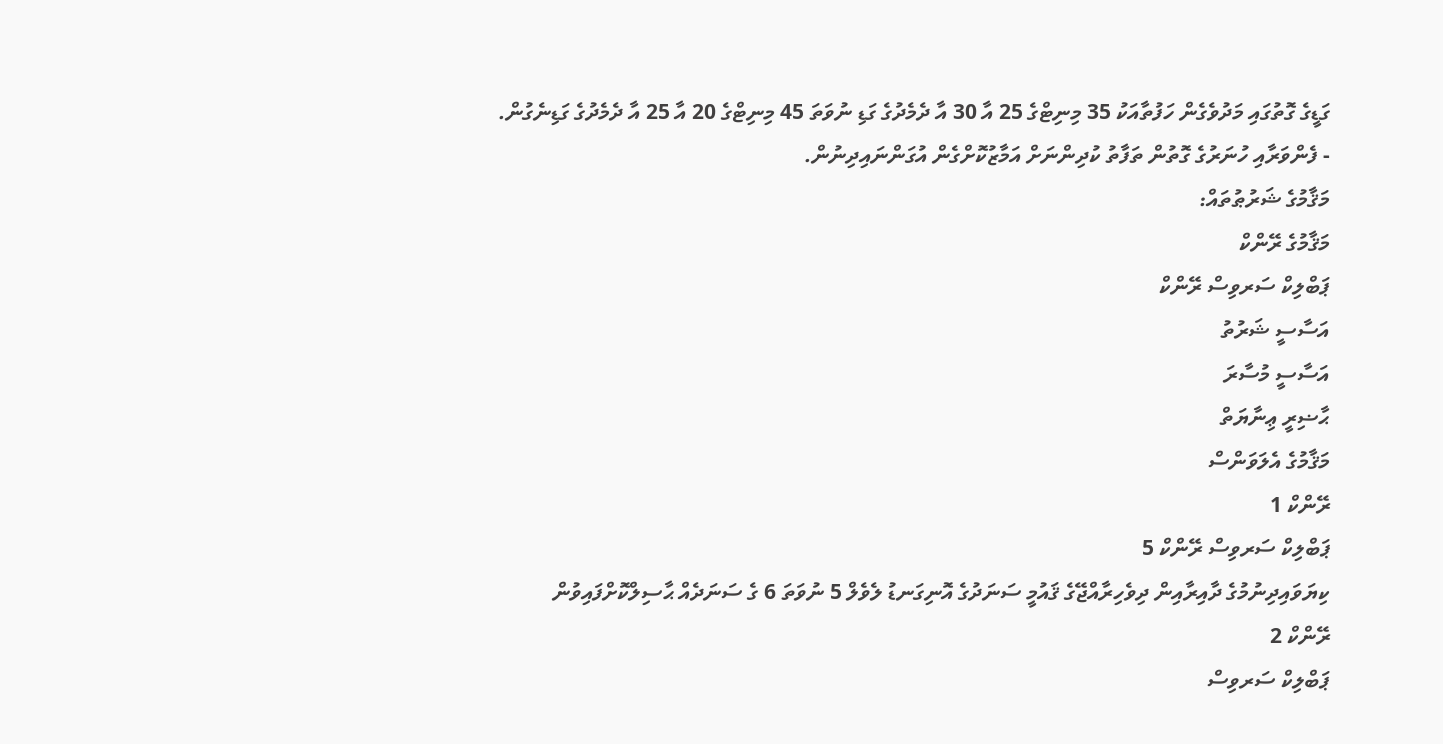ގަޑީގެ ގޮތުގައި މަދުވެގެން ހަފުތާއަކު 35 މިނިޓްގެ 25 އާ 30 އާ ދެމެދުގެ ގަޑި ނުވަތަ 45 މިނިޓްގެ 20 އާ 25 އާ ދެމެދުގެ ގަޑިނެގުން.
- ފެންވަރާއި ހުނަރުގެ ގޮތުން ތަފާތު ކުދިންނަށް އަމާޒުކޮށްގެން އުގަންނައިދިނުން.
މަޤާމުގެ ޝަރުޠުތައް:
މަޤާމުގެ ރޭންކް
ޕަބްލިކް ސަރވިސް ރޭންކް
އަސާސީ ޝަރުތު
އަސާސީ މުސާރަ
ޙާޟިރީ ޢިނާޔަތް
މަޤާމުގެ އެލަވަންސް
ރޭންކް 1
ޕަބްލިކް ސަރވިސް ރޭންކް 5
ކިޔަވައިދިނުމުގެ ދާއިރާއިން ދިވެހިރާއްޖޭގެ ޤައުމީ ސަނަދުގެ އޮނިގަނޑު ލެވެލް 5 ނުވަތަ 6 ގެ ސަނަދެއް ޙާސިލްކޮށްފައިވުން
ރޭންކް 2
ޕަބްލިކް ސަރވިސް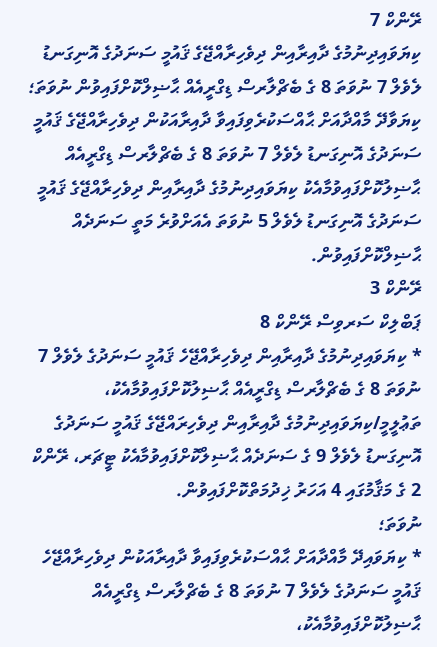ރޭންކް 7
ކިޔަވައިދިނުމުގެ ދާއިރާއިން ދިވެހިރާއްޖޭގެ ޤައުމީ ސަނަދުގެ އޮނިގަނޑު ލެވެލް 7 ނުވަތަ 8 ގެ ބެޗްލާރސް ޑިގްރީއެއް ޙާޟިލްކޮށްފައިވުން ނުވަތަ؛
ކިޔަވާދޭ މާއްދާއަށް ޙާއްސަކުރެވިފައިވާ ދާއިރާއަކުން ދިވެހިރާއްޖޭގެ ޤައުމީ ސަނަދުގެ އޮނިގަނޑު ލެވެލް 7 ނުވަތަ 8 ގެ ބެޗްލާރސް ޑިގްރީއެއް ޙާޟިލުކޮށްފައިވުމާއެކު ކިޔަވައިދިނުމުގެ ދާއިރާއިން ދިވެހިރާއްޖޭގެ ޤައުމީ ސަނަދުގެ އޮނިގަނޑު ލެވެލް 5 ނުވަތަ އެއަށްވުރެ މަތީ ސަނަދެއް ޙާޟިލްކޮށްފައިވުން.
ރޭންކް 3
ޕަބްލިކް ސަރވިސް ރޭންކް 8
* ކިޔަވައިދިނުމުގެ ދާއިރާއިން ދިވެހިރާއްޖޭހެ ޤައުމީ ސަނަދުގެ ލެވެލް 7 ނުވަތަ 8 ގެ ބެޗްލާރސް ޑިގްރީއެއް ޙާޟިލުކޮށްފައިވުމާއެކު، ތަޢުލީމީ/ކިޔަވައިދިނުމުގެ ދާއިރާއިން ދިވެހިރައްޖޭގެ ޤައުމީ ސަނަދުގެ އޮނިގަނޑު ލެވެލް 9 ގެ ސަނަދެއް ޙާޟިލްކޮށްފައިވުމާއެކު ޓީޗަރ، ރޭންކް 2 ގެ މަޤާމުގައި 4 އަހަރު ޚިދުމަތްކޮށްފައިވުން.
ނުވަތަ؛
* ކިޔަވައިދޭ މާއްދާއަށް ޙާއްސަކުރެވިފައިވާ ދާއިރާއަކުން ދިވެހިރާއްޖޭހެ ޤައުމީ ސަނަދުގެ ލެވެލް 7 ނުވަތަ 8 ގެ ބެޗްލާރސް ޑިގްރީއެއް ޙާޟިލުކޮށްފައިވުމާއެކު،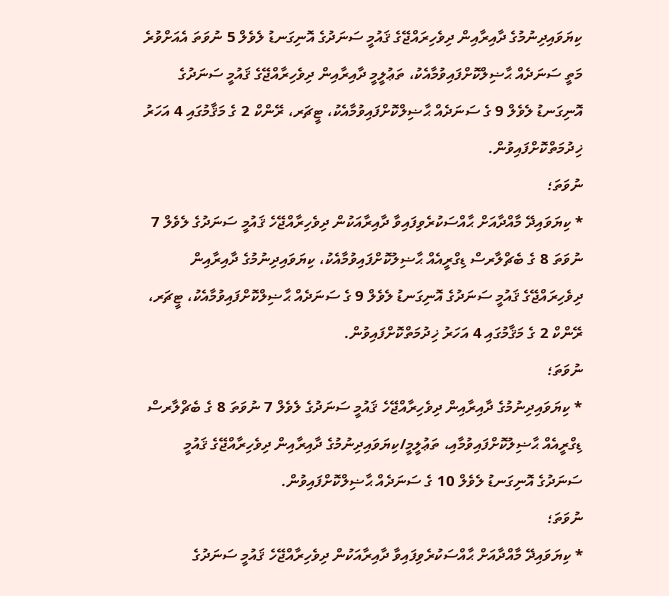ކިޔަވައިދިނުމުގެ ދާއިރާއިން ދިވެހިރައްޖޭގެ ޤައުމީ ސަނަދުގެ އޮނިގަނޑު ލެވެލް 5 ނުވަތަ އެއަށްވުރެ މަތީ ސަނަދެއް ޙާޟިލްކޮށްފައިވުމާއެކު، ތަޢުލީމީ ދާއިރާއިން ދިވެހިރާއްޖޭގެ ޤައުމީ ސަނަދުގެ އޮނިގަނޑު ލެވެލް 9 ގެ ސަނަދެއް ޙާޟިލްކޮށްފައިވުމާއެކު، ޓީޗަރ، ރޭންކް 2 ގެ މަޤާމުގައި 4 އަހަރު ޚިދުމަތްކޮށްފައިވުން.
ނުވަތަ؛
* ކިޔަވައިދޭ މާއްދާއަށް ޙާއްސަކުރެވިފައިވާ ދާއިރާއަކުން ދިވެހިރާއްޖޭހެ ޤައުމީ ސަނަދުގެ ލެވެލް 7 ނުވަތަ 8 ގެ ބެޗްލާރސް ޑިގްރީއެއް ޙާޟިލުކޮށްފައިވުމާއެކު، ކިޔަވައިދިނުމުގެ ދާއިރާއިން ދިވެހިރައްޖޭގެ ޤައުމީ ސަނަދުގެ އޮނިގަނޑު ލެވެލް 9 ގެ ސަނަދެއް ޙާޟިލްކޮށްފައިވުމާއެކު، ޓީޗަރ، ރޭންކް 2 ގެ މަޤާމުގައި 4 އަހަރު ޚިދުމަތްކޮށްފައިވުން.
ނުވަތަ؛
* ކިޔަވައިދިނުމުގެ ދާއިރާއިން ދިވެހިރާއްޖޭހެ ޤައުމީ ސަނަދުގެ ލެވެލް 7 ނުވަތަ 8 ގެ ބެޗްލާރސް ޑިގްރީއެއް ޙާޟިލުކޮށްފައިވުމާއި، ތަޢުލީމީ/ކިޔަވައިދިނުމުގެ ދާއިރާއިން ދިވެހިރާއްޖޭގެ ޤައުމީ ސަނަދުގެ އޮނިގަނޑު ލެވެލް 10 ގެ ސަނަދެއް ޙާޟިލްކޮށްފައިވުން.
ނުވަތަ؛
* ކިޔަވައިދޭ މާއްދާއަށް ޙާއްސަކުރެވިފައިވާ ދާއިރާއަކުން ދިވެހިރާއްޖޭހެ ޤައުމީ ސަނަދުގެ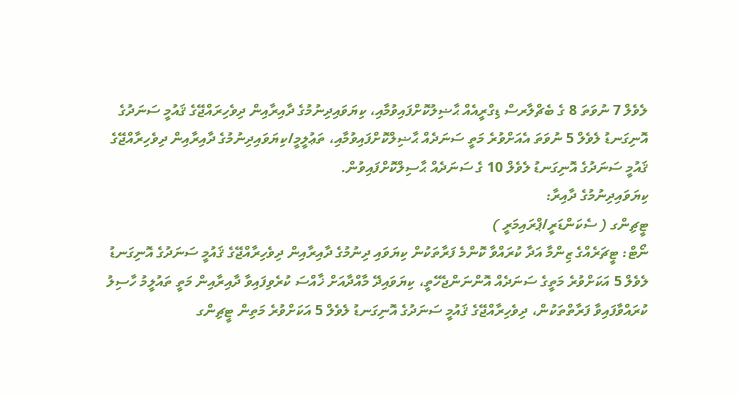ލެވެލް 7 ނުވަތަ 8 ގެ ބެޗްލާރސް ޑިގްރީއެއް ޙާޟިލުކޮށްފައިވުމާއި، ކިޔަވައިދިނުމުގެ ދާއިރާއިން ދިވެހިރައްޖޭގެ ޤައުމީ ސަނަދުގެ އޮނިގަނޑު ލެވެލް 5 ނުވަތަ އެއަށްވުރެ މަތީ ސަނަދެއް ޙާޟިލްކޮށްފައިވުމާއި، ތަޢުލީމީ/ކިޔަވައިދިނުމުގެ ދާއިރާއިން ދިވެހިރާއްޖޭގެ ޤައުމީ ސަނަދުގެ އޮނިގަނޑު ލެވެލް 10 ގެ ސަނަދެއް ޙާސިލްކޮށްފައިވުން.
ކިޔަވައިދިނުމުގެ ދާއިރާ:
ޓީޗިންގ ( ސެކަންޑަރީ/ޕްރައިމަރީ )
ނޯޓް: ޓީޗަރެއްގެ ޒިންމާ އަދާ ކުރައްވާ ކޮންމެ ފަރާތަކުން ކިޔަވައި ދިނުމުގެ ދާއިރާއިން ދިވެހިރާއްޖޭގެ ޤައުމީ ސަނަދުގެ އޮނިގަނޑު ލެވެލް 5 އަކަށްވުރެ މަތީގެ ސަނަދެއް އޮންނަންޖެހޭތީ، ކިޔަވައިދޭ މާއްދާއަށް ޚާއްސަ ކުރެވިފައިވާ ދާއިރާއިން މަތީ ތައުލީމު ހާސިލު ކުރައްވާފައިވާ ފަރާތްތަކުން، ދިވެހިރާއްޖޭގެ ޤައުމީ ސަނަދުގެ އޮނިގަނޑު ލެވެލް 5 އަކަށްވުރެ މަތިން ޓީޗިންގ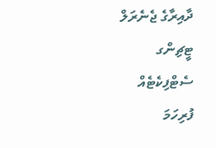ދާއިރާގެ ޖެނެރަލް ޓީޗިންގ ސެޓްފިކެޓެއް ފުރިހަމަ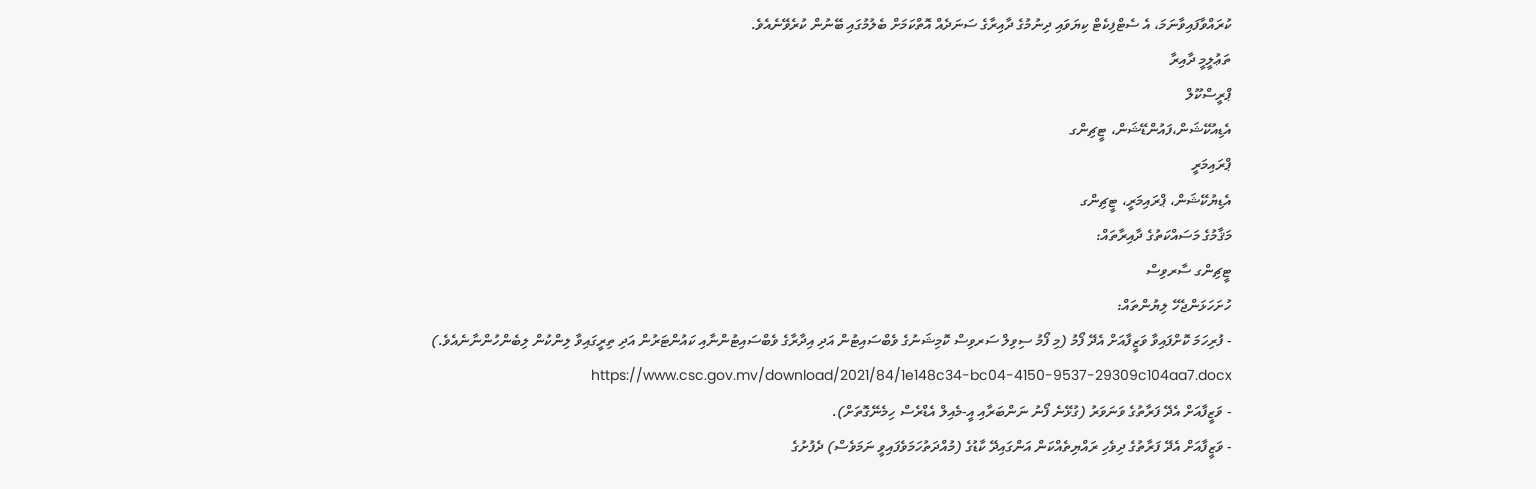ކުރައްވާފައިވާނަމަ، އެ ސެޓްފިކެޓް ކިޔަވައި ދިނުމުގެ ދާއިރާގެ ސަނަދެއް އޮތްކަމަށް ބެލުމުގައި ބޭނުން ކުރެވޭނެއެވެ.
ތަޢުލީމީ ދާއިރާ
ޕްރީސްކޫލް
އެޑިއުކޭޝަން،ފައުންޑޭޝަން، ޓީޗިންގ
ޕްރައިމަރީ
އެޑިޔުކޭޝަން، ޕްރައިމަރީ، ޓީޗިންގ
މަޤާމުގެ މަސައްކަތުގެ ދާއިރާތައް:
ޓީޗިންގ ސާރވިސް
ހުށަހަޅަންޖެހޭ ލިޔުންތައް:
- ފުރިހަމަ ކޮށްފައިވާ ވަޒީފާއަށް އެދޭ ފޯމު (މި ފޯމު ސިވިލް ސަރވިސް ކޮމިޝަނުގެ ވެބްސައިޓުން އަދި އިދާރާގެ ވެބްސައިޓުންނާއި ކައުންޓަރުން އަދި ތިރީގައިވާ ލިންކުން ލިބެންހުންނާނެއެވެ.) https://www.csc.gov.mv/download/2021/84/1e148c34-bc04-4150-9537-29309c104aa7.docx
- ވަޒީފާއަށް އެދޭ ފަރާތުގެ ވަނަވަރު (ގުޅޭނެ ފޯނު ނަންބަރާއި އީ-މެއިލް އެޑްރެސް ހިމެނޭގޮތަށް).
- ވަޒީފާއަށް އެދޭ ފަރާތުގެ ދިވެހި ރައްޔިތެއްކަން އަންގައިދޭ ކާޑުގެ (މުއްދަތުހަމަވެފައިވީ ނަމަވެސް) ދެފުށުގެ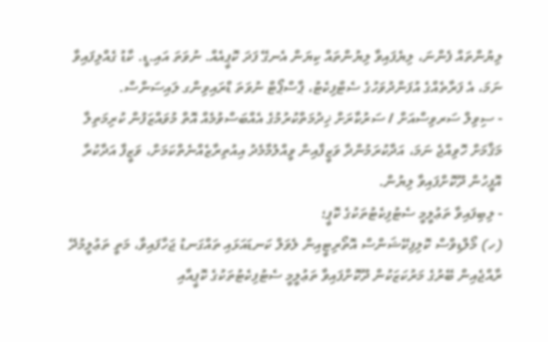ލިޔުންތައް ފެންނަ، ލިޔެފައިވާ ލިޔުންތައް ކިޔަން އެނގޭ ފަދަ ކޮޕީއެއް. ނުވަތަ އައި.ޑީ. ކާޑު ގެއްލިފައިވާ ނަމަ، އެ ފަރާތެއްގެ އުފަންދުވަހުގެ ސެޓްފިކެޓު، ޕާސްޕޯޓް ނުވަތަ ޑްރައިވިންގ ލައިސަންސް.
- ސިވިލް ސަރވިސްއަށް / ސަރުކާރަށް ޚިދުމަތްކުރުމުގެ އެއްބަސްވުމެއް އޮތް މުވައްޒަފުން ކުރިމަތިލާ މަޤާމަށް ހޮވިއްޖެ ނަމަ، އަދާކުރަމުންދާ ވަޒީފާއިން ވީއްލުމާމެދު އިއުތިރާޒެއްނެތްކަމަށް، ވަޒީފާ އަދާކުރާ އޮފީހުން ދޫކޮށްފައިވާ ލިޔުން.
- ލިބިފައިވާ ތަޢުލީމީ ސެޓުފިކެޓުތަކުގެ ކޮޕީ؛
(ހ) މޯލްޑިވްސް ކޮލިފިކޭޝަންސް އޮތޯރިޓީއިން ލެވަލް ކަނޑައަޅައި ތައްގަނޑު ޖަހާފައިވާ، މަތީ ތަޢުލީމުދޭ ރާއްޖެއިން ބޭރުގެ މަރުކަޒަކުން ދޫކޮށްފައިވާ ތަޢުލީމީ ސެޓުފިކެޓުތަކުގެ ކޮޕީއާއި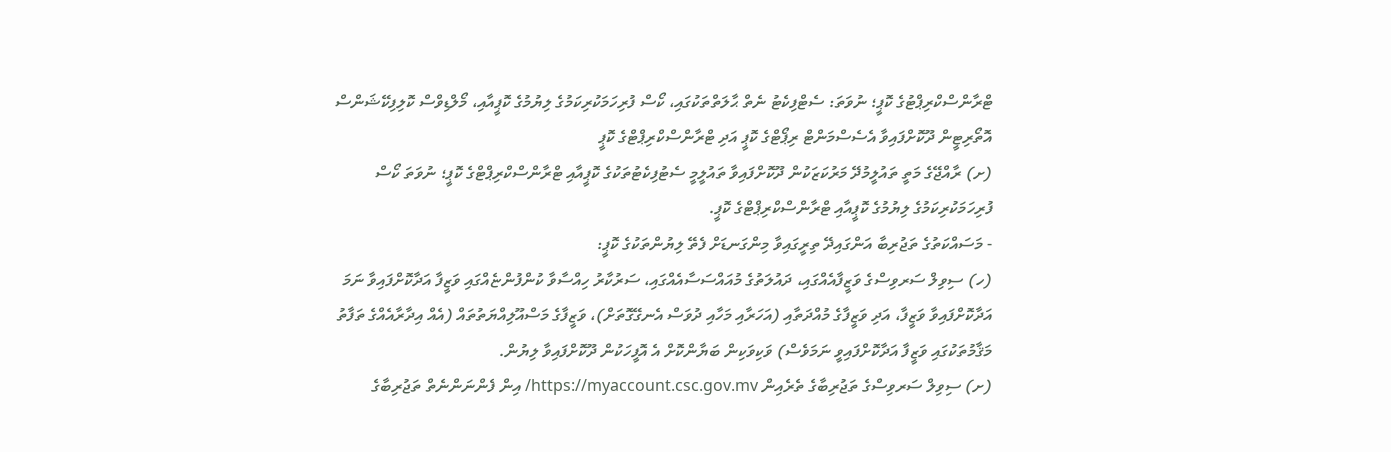ޓްރާންސްކްރިޕްޓުގެ ކޮޕީ؛ ނުވަތަ: ސެޓްފިކެޓު ނެތް ޙާލަތްތަކުގައި، ކޯސް ފުރިހަމަކުރިކަމުގެ ލިޔުމުގެ ކޮޕީއާއި، މޯލްޑިވްސް ކޮލިފިކޭޝަންސް އޮތޯރިޓީން ދޫކޮށްފައިވާ އެސެސްމަންޓް ރިޕޯޓްގެ ކޮޕީ އަދި ޓްރާންސްކްރިޕްޓްގެ ކޮޕީ
(ށ) ރާއްޖޭގެ މަތީ ތައުލީމުދޭ މަރުކަޒަކުން ދޫކޮށްފައިވާ ތައުލީމީ ސެޓުފިކެޓުތަކުގެ ކޮޕީއާއި ޓްރާންސްކްރިޕްޓްގެ ކޮޕީ؛ ނުވަތަ ކޯސް ފުރިހަމަކުރިކަމުގެ ލިޔުމުގެ ކޮޕީއާއި ޓްރާންސްކްރިޕްޓްގެ ކޮޕީ.
- މަސައްކަތުގެ ތަޖުރިބާ އަންގައިދޭ ތިރީގައިވާ މިންގަނޑަށް ފެތޭ ލިޔުންތަކުގެ ކޮޕީ:
(ހ) ސިވިލް ސަރވިސްގެ ވަޒީފާއެއްގައި، ދައުލަތުގެ މުއައްސަސާއެއްގައި، ސަރުކާރު ހިއްސާވާ ކުންފުންޏެއްގައި ވަޒީފާ އަދާކޮށްފައިވާ ނަމަ އަދާކޮށްފައިވާ ވަޒީފާ، އަދި ވަޒީފާގެ މުއްދަތާއި (އަހަރާއި މަހާއި ދުވަސް އެނގޭގޮތަށް)، ވަޒީފާގެ މަސްއޫލިއްޔަތުތައް (އެއް އިދާރާއެއްގެ ތަފާތު މަޤާމުތަކުގައި ވަޒީފާ އަދާކޮށްފައިވީ ނަމަވެސް) ވަކިވަކިން ބަޔާންކޮށް އެ އޮފީހަކުން ދޫކޮށްފައިވާ ލިޔުން.
(ށ) ސިވިލް ސަރވިސްގެ ތަޖުރިބާގެ ތެރެއިން https://myaccount.csc.gov.mv/ އިން ފެންނަންނެތް ތަޖުރިބާގެ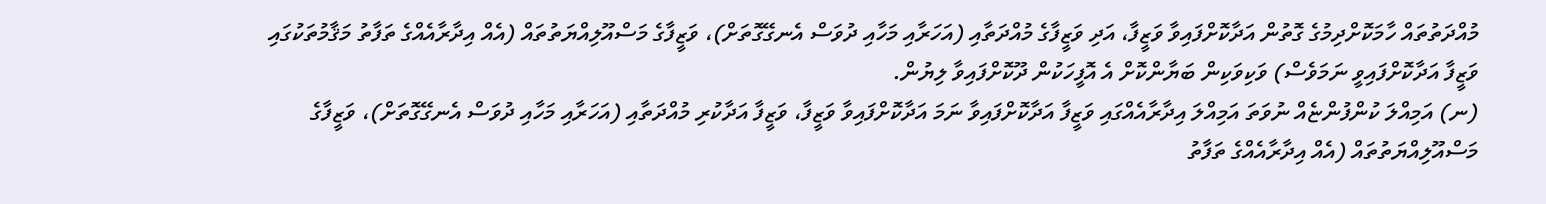މުއްދަތުތައް ހާމަކޮށްދިމުގެ ގޮތުން އަދާކޮށްފައިވާ ވަޒީފާ، އަދި ވަޒީފާގެ މުއްދަތާއި (އަހަރާއި މަހާއި ދުވަސް އެނގޭގޮތަށް)، ވަޒީފާގެ މަސްއޫލިއްޔަތުތައް (އެއް އިދާރާއެއްގެ ތަފާތު މަޤާމުތަކުގައި ވަޒީފާ އަދާކޮށްފައިވީ ނަމަވެސް) ވަކިވަކިން ބަޔާންކޮށް އެ އޮފީހަކުން ދޫކޮށްފައިވާ ލިޔުން.
(ނ) އަމިއްލަ ކުންފުންޏެއް ނުވަތަ އަމިއްލަ އިދާރާއެއްގައި ވަޒީފާ އަދާކޮށްފައިވާ ނަމަ އަދާކޮށްފައިވާ ވަޒީފާ، ވަޒީފާ އަދާކުރި މުއްދަތާއި (އަހަރާއި މަހާއި ދުވަސް އެނގޭގޮތަށް)، ވަޒީފާގެ މަސްއޫލިއްޔަތުތައް (އެއް އިދާރާއެއްގެ ތަފާތު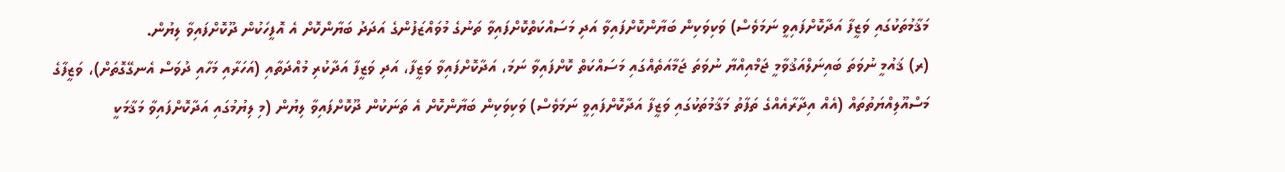މަޤާމުތަކުގައި ވަޒީފާ އަދާކޮށްފައިވީ ނަމަވެސް) ވަކިވަކިން ބަޔާންކޮށްފައިވާ އަދި މަސައްކަތްކޮށްފައިވާ ތަނުގެ މުވައްޒަފުންގެ އަދަދު ބަޔާންކޮށް އެ އޮފީހަކުން ދޫކޮށްފައިވާ ލިޔުން.
(ރ) ޤައުމީ ނުވަތަ ބައިނަލްއަޤުވާމީ ޖަމްއިއްޔާ ނުވަތަ ޖަމާއަތެއްގައި މަސައްކަތް ކޮށްފައިވާ ނަމަ، އަދާކޮށްފައިވާ ވަޒީފާ، އަދި ވަޒީފާ އަދާކުރި މުއްދަތާއި (އަހަރާއި މަހާއި ދުވަސް އެނގޭގޮތަށް)، ވަޒީފާގެ މަސްއޫލިއްޔަތުތައް (އެއް އިދާރާއެއްގެ ތަފާތު މަޤާމުތަކުގައި ވަޒީފާ އަދާކޮށްފައިވީ ނަމަވެސް) ވަކިވަކިން ބަޔާންކޮށް އެ ތަނަކުން ދޫކޮށްފައިވާ ލިޔުން (މި ލިޔުމުގައި އަދާކޮށްފައިވާ މަޤާމަކީ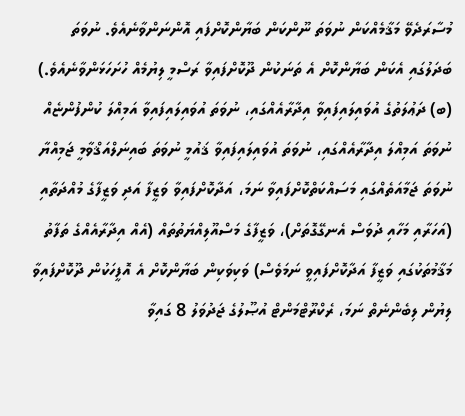މުސާރަދެވޭ މަޤާމެއްކަން ނުވަތަ ނޫންކަން ބަޔާންކޮށްފައި އޮންނަންވާނެއެވެ. ނުވަތަ ބަދަލުގައި އެކަން ބަޔާންކޮށް އެ ތަނަކުން ދޫކޮށްފައިވާ ރަސްމީ ލިޔުމެއް ހުށަހަޅަންވާނެއެވެ.)
(ބ) ދަޢުލަތުގެ އުވައިލައިފައިވާ އިދާރާއެއްގައި، ނުވަތަ އުވައިލައިފައިވާ އަމިއްލަ ކުންފުންޏެއް ނުވަތަ އަމިއްލަ އިދާރާއެއްގައި، ނުވަތަ އުވައިލައިފައިވާ ޤައުމީ ނުވަތަ ބައިނަލްއަޤްވާމީ ޖަމިއްޔާ ނުވަތަ ޖަމާއަތެއްގައި މަސައްކަތްކޮށްފައިވާ ނަމަ، އަދާކޮށްފައިވާ ވަޒީފާ އަދި ވަޒީފާގެ މުއްދަތާއި (އަހަރާއި މަހާއި ދުވަސް އެނގޭގޮތަށް)، ވަޒީފާގެ މަސްއޫލިއްޔަތުތައް (އެއް އިދާރާއެއްގެ ތަފާތު މަޤާމުތަކުގައި ވަޒީފާ އަދާކޮށްފައިވީ ނަމަވެސް) ވަކިވަކިން ބަޔާންކޮށް އެ އޮފީހަކުން ދޫކޮށްފައިވާ ލިޔުން ލިބެންނެތް ނަމަ، ރެކްރޫޓްމަންޓް އުޞޫލުގެ ޖަދުވަލު 8 ގައިވާ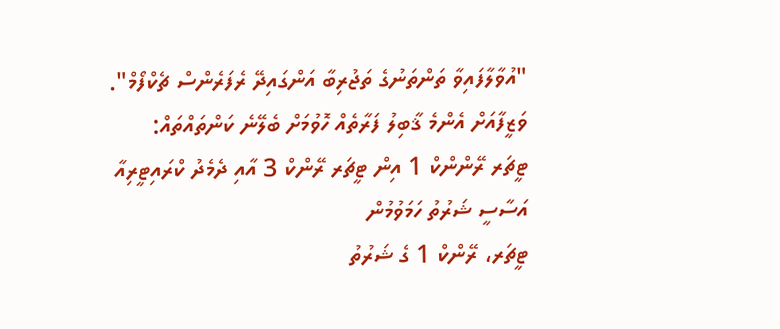"އުވާލާފައިވާ ތަންތަނުގެ ތަޖުރިބާ އަންގައިދޭ ރެފަރެންސް ޗެކްފޯމް".
ވަޒީފާއަށް އެންމެ ޤާބިލު ފަރާތެއް ހޮވުމަށް ބެލޭނެ ކަންތައްތައް:
ޓީޗަރ ރޭންންކް 1 އިން ޓީޗަރ ރޭންކް 3 އާއި ދެމެދު ކްރައިޓީރިއާ
އަސާސީ ޝަރުތު ހަމަވުމުން
ޓީޗަރ، ރޭންކް 1 ގެ ޝަރުތު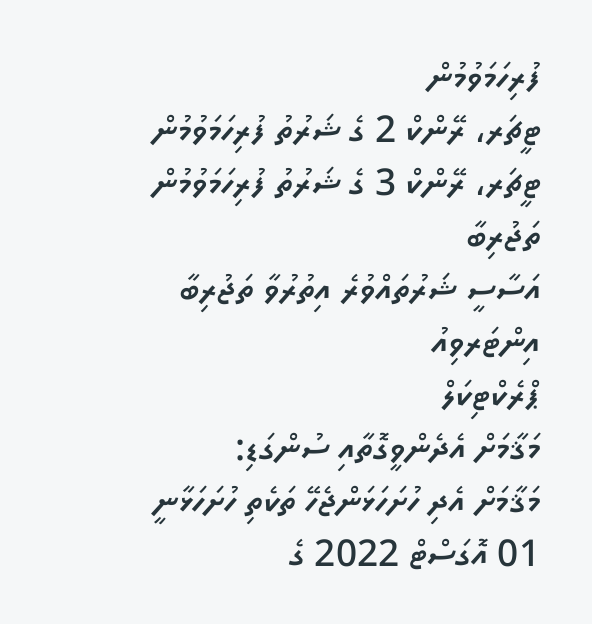ފުރިހަމަވުމުން
ޓީޗަރ، ރޭންކް 2 ގެ ޝަރުތު ފުރިހަމަވުމުން
ޓީޗަރ، ރޭންކް 3 ގެ ޝަރުތު ފުރިހަމަވުމުން
ތަޖުރިބާ
އަސާސީ ޝަރުތައްވުރެ އިތުރުވާ ތަޖުރިބާ
އިންޓަރވިއު
ޕްރެކްޓިކަލް
މަޤާމަށް އެދެންވީގޮތާއި ސުންގަޑި:
މަޤާމަށް އެދި ހުށަހަޅަންޖެހޭ ތަކެތި ހުށަހަޅާނީ 01 އޮގަސްޓް 2022 ގެ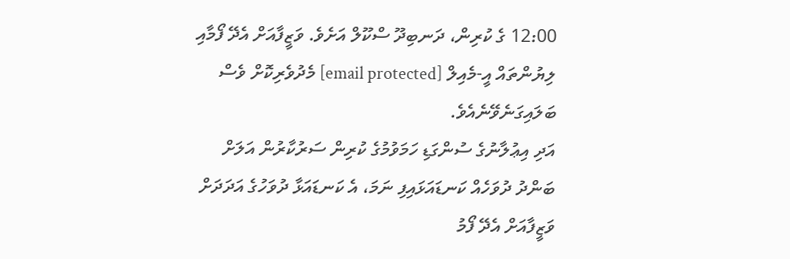12:00 ގެ ކުރިން، ދަނބިދޫ ސްކޫލް އަށެވެ. ވަޒީފާއަށް އެދޭ ފޯމާއި ލިޔުންތައް އީ-މެއިލް [email protected] މެދުވެރިކޮށް ވެސް ބަލައިގަނެވޭނެއެވެ.
އަދި އިޢުލާނުގެ ސުންގަޑި ހަމަވުމުގެ ކުރިން ސަރުކާރުން އަލަށް ބަންދު ދުވަހެއް ކަނޑައަޅައިފި ނަމަ، އެ ކަނޑައަޅާ ދުވަހުގެ އަދަދަށް ވަޒީފާއަށް އެދޭ ފޯމު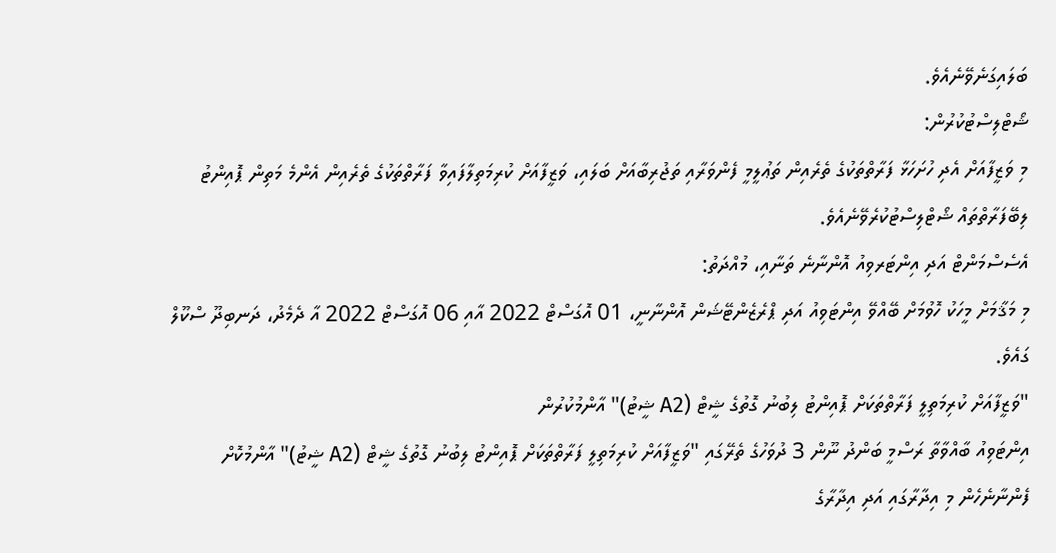ބަލައިގަނެވޭނެއެވެ.
ޝޯޓްލިސްޓުކުރުން:
މި ވަޒީފާއަށް އެދި ހުށަހަޅާ ފަރާތްތަކުގެ ތެރެއިން ތަޢުލީމީ ފެންވަރާއި ތަޖުރިބާއަށް ބަލައި، ވަޒީފާއަށް ކުރިމަތިލާފައިވާ ފަރާތްތަކުގެ ތެރެއިން އެންމެ މަތިން ޕޮއިންޓު ލިބޭފަރާތްތައް ޝޯޓްލިސްޓުކުރެވޭނެއެވެ.
އެސެސްމަންޓް އަދި އިންޓަރވިއު އޮންނާނެ ތަނާއި، މުއްދަތު:
މި މަޤާމަށް މީހަކު ހޮވުމަށް ބޭއްވޭ އިންޓަވިއު އަދި ޕްރެޒެންޓޭޝަން އޮންނާނީ، 01 އޮގަސްޓް 2022 އާއި 06 އޮގަސްޓް 2022 އާ ދެމެދު، ދަނބިދޫ ސްކޫލް ގައެވެ.
"ވަޒީފާއަށް ކުރިމަތިލީ ފަރާތްތަކަށް ޕޮއިންޓު ލިބުނު ގޮތުގެ ޝީޓް (A2 ޝީޓު)" އާންމުކުރުން
އިންޓަވިއު ބާއްވާތާ ރަސްމީ ބަންދު ނޫން 3 ދުވަހުގެ ތެރޭގައި "ވަޒީފާއަށް ކުރިމަތިލީ ފަރާތްތަކަށް ޕޮއިންޓު ލިބުނު ގޮތުގެ ޝީޓް (A2 ޝީޓު)" އާންމުކޮށް ފެންނާނެހެން މި އިދާރާގައި އަދި އިދާރާގެ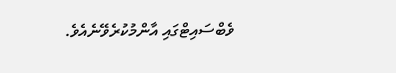ވެބްސައިޓްގައި އާންމުކުރެވޭނެއެވެ.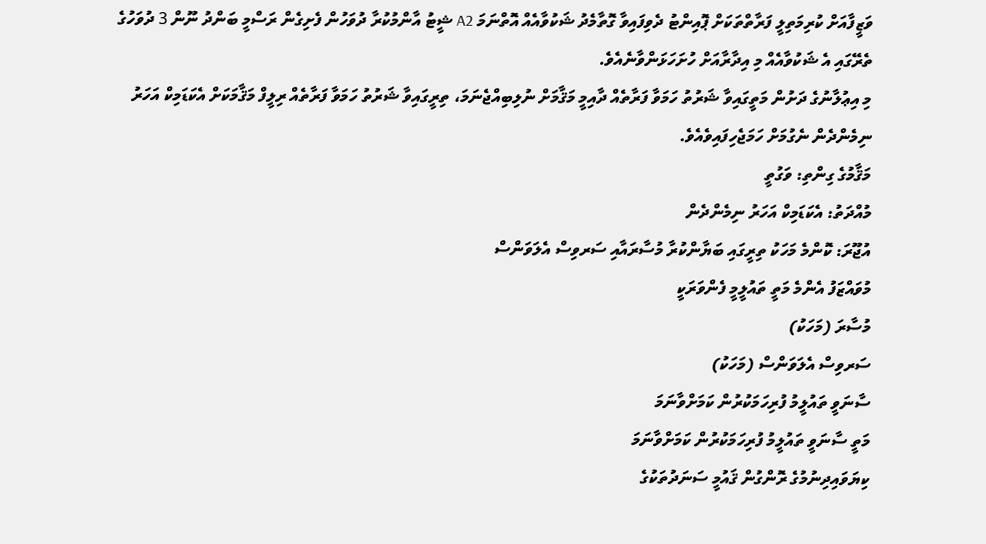ވަޒީފާއަށް ކުރިމަތިލީ ފަރާތްތަކަށް ޕޮއިންޓު ދެވިފައިވާ ގޮތާމެދު ޝަކުވާއެއް އޮތްނަމަ A2 ޝީޓު އާންމުކުރާ ދުވަހުން ފެށިގެން ރަސްމީ ބަންދު ނޫން 3 ދުވަހުގެ ތެރޭގައި އެ ޝަކުވާއެއް މި އިދާރާއަށް ހުށަހަޅަންވާނެއެވެ.
މި އިޢުލާނުގެ ދަށުން މަތީގައިވާ ޝަރުތު ހަމަވާ ފަރާތެއް ދާއިމީ މަޤާމަށް ނުލިބިއްޖެނަމަ، ތިރީގައިވާ ޝަރުތު ހަމަވާ ފަރާތެއް ރިލީފް މަޤާމަކަށް އެކަޑަމިކް އަހަރު ނިމެންދެން ނެގުމަށް ހަމަޖެހިފައިވެއެވެ.
މަޤާމުގެ ގިންތި: ވަގުތީ
މުއްދަތު: އެކަޑަމިކް އަހަރު ނިމެންދެން
އުޖޫރަ: ކޮންމެ މަހަކު ތިރީގައި ބަޔާންކުރާ މުސާރައާއި ސަރވިސް އެލަވަންސް
މުވައްޒަފު އެންމެ މަތީ ތައުލީމީ ފެންވަރަކީ
މުސާރަ (މަހަކު)
ސަރވިސް އެލަވަންސް (މަހަކު)
ސާނަވީ ތައުލީމު ފުރިހަމަކުރުން ކަމަށްވާނަމަ
މަތީ ސާނަވީ ތައުލީމު ފުރިހަމަކުރުން ކަމަށްވާނަމަ
ކިޔަވައިދިނުމުގެ ރޮންގުން ޤައުމީ ސަނަދުތަކުގެ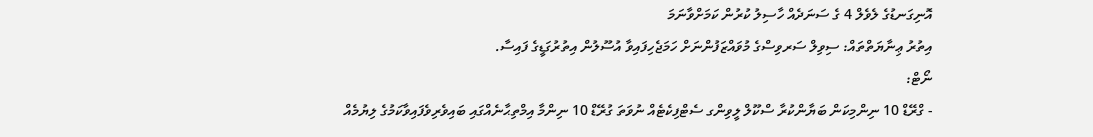އޮނިގަނޑުގެ ލެވެލް 4 ގެ ސަނަދެއް ހާސިލު ކުރުން ކަމަށްވާނަމަ
އިތުރު ޢިނާޔަތްތައް: ސިވިލް ސަރވިސްގެ މުވައްޒަފުންނަށް ހަމަޖެހިފައިވާ އުސޫލުން އިތުރުގަޑީގެ ފައިސާ.
ނޯޓް:
- ގްރޭޑް 10 ނިންމިކަން ބަޔާންކުރާ ސްކޫލް ލީވިންގ ސެޓްފިކެޓެއް ނުވަތަ ގުރޭޑް 10 ނިންމާ އިމްތިޙާނެއްގައި ބައިވެރިވެފައިވާކަމުގެ ލިޔުމެއް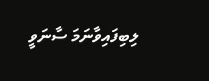ލިބިފައިވާނަމަ ސާނަވީ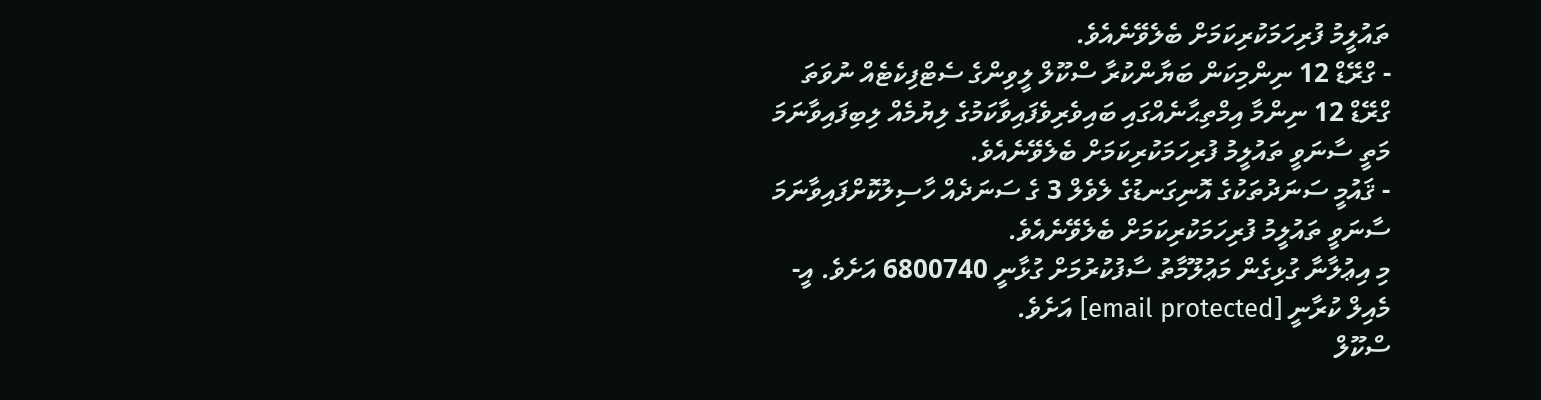ތައުލީމު ފުރިހަމަކުރިކަމަށް ބެލެވޭނެއެވެ.
- ގްރޭޑް 12 ނިންމިކަން ބަޔާންކުރާ ސްކޫލް ލީވިންގެ ސެޓްފިކެޓެއް ނުވަތަ ގްރޭޑް 12 ނިންމާ އިމްތިޙާނެއްގައި ބައިވެރިވެފައިވާކަމުގެ ލިޔުމެއް ލިބިފައިވާނަމަ މަތީ ސާނަވީ ތައުލީމު ފުރިހަމަކުރިކަމަށް ބެލެވޭނެއެވެ.
- ޤައުމީ ސަނަދުތަކުގެ އޮނިގަނޑުގެ ލެވެލް 3 ގެ ސަނަދެއް ހާސިލުކޮށްފައިވާނަމަ ސާނަވީ ތައުލީމު ފުރިހަމަކުރިކަމަށް ބެލެވޭނެއެވެ.
މި އިޢުލާނާ ގުޅިގެން މަޢުލޫމާތު ސާފުކުރުމަށް ގުޅާނީ 6800740 އަށެވެ. އީ-މެއިލް ކުރާނީ [email protected] އަށެވެ.
ސްކޫލް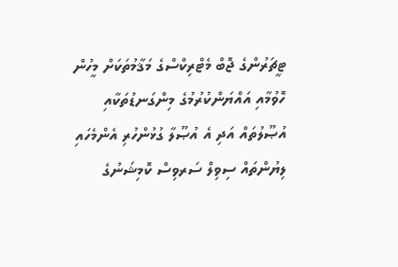ޓީޗަރުންގެ ޖޮބް މެޓްރިކްސްގެ މަޤާމުތަކަށް މީހުން ހޮވުމާއި އައްޔަންކުރުމުގެ މިންގަނޑުތަކާއި އުޞޫލުތައް އަދި އެ އުޞޫލާ ގުޅުންހުރި އެންމެހައި ލިޔުންތައް ސިވިލް ސަރވިސް ކޮމިޝަނުގެ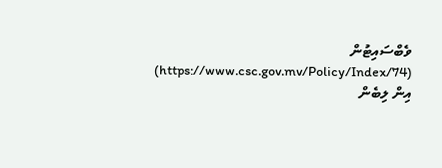ވެބްސައިޓުން (https://www.csc.gov.mv/Policy/Index/74) އިން ލިބެން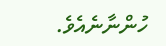ހުންނާނެއެވެ.